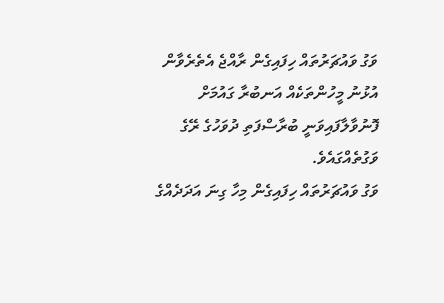ވަގު ވައުޗަރުތައް ހިފައިގެން ރާއްޖެ އެތެރެވާން އުޅުނު މީހުންތަކެއް އަނބުރާ ގައުމަށް ފޮނުވާލާފައިވަނީ ބުރާސްފަތި ދުވަހުގެ ރޭގެ ވަގުތެއްގައެވެ.
ވަގު ވައުޗަރުތައް ހިފައިގެން މިހާ ގިނަ އަދަދެއްގެ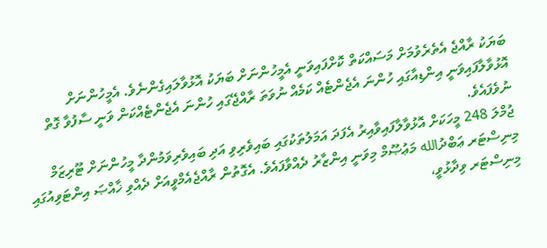ބަޔަކު ރާއްޖެ އެތެރެވުމަށް މަސައްކަތް ކޮށްފައިވަނީ އެމީހުންނަށް ބަޔަކު އޮޅުވާލައިގެންނެވެ. އެމީހުންނަށް އޮޅުވާލާފައިވަނީ އިންޑިއާގައި ހުންނަ އެޖެންޓެއް ކަމެއް ނުވަތަ ރާއްޖޭގައި ހުންނަ އެޖެންޓެއްކަން ވަނީ ސާފުވާ ގޮތް ނުވެފައެވެ.
ޖުމްލަ 248 މީހަކަށް އޮޅުވާލާފައިވާއިރު އެފަދަ އަމަލުތަކުގައި ބައިވެރިވި އަދި ބައިވެރިވަމުންދާ މީހުންނަށް ޓޫރިޒަމް މިނިސްޓަރ ޢަބްދުالله މަޢުޞޫމް މިވަނީ އިންޒާރު ދެއްވާފައެވެ. އެގޮތުން ރާއްޖެއެމްވީއަށް ދެއްވި ޚާއްޞަ އިންޓަވިއުގައި މިނިސްޓަރ ވިދާޅުވީ،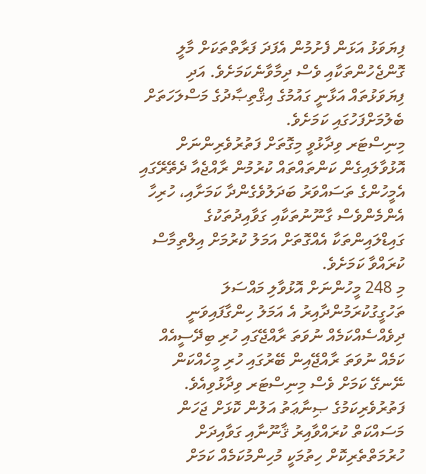ފިޔަވަޅު އަޅަން ފެށުމުން އެފަދަ ފަރާތްތަކަށް މާލީ ގޮންޖެހުންތަކާއި ވެސް ދިމާވާނެކަމަށެވެ. އަދި ފިޔަވަޅުތައް އަޅާނީ ގައުމުގެ އިޤްތިޞާދުގެ މަސްލަހަތަށް ބެލުމަށްފަހުގައި ކަމަށެވެ.
މިނިސްޓަރ ވިދާޅުވީ މިގޮތަށް ފަތުރުވެރިންނަށް އޮޅުވާލައިގެން ކަންތައްތައް ކުރުމުން ރާއްޖެއާ ދެތޭރޭގައި އެމީހުންގެ ތަސައްވަރު ބަދަލުވެގެންދާ ކަމަށާއި، ހުރިހާ އެންމެންވެސް ގާނޫނުތަކާއި ގަވާއިދުތަކުގެ ގައިޑްލައިންތަކާ އެއްގޮތަށް އަމަލު ކުރުމަށް އިލްތިމާސް ކުރައްވާ ކަމަށެވެ.
މި 248 މީހުންނަށް އޮޅުވާލި މައްސަލަ ތަހުގީގުކުރަމުންދާއިރު އެ އަމަލު ހިންގާފައިވަނީ ދިވެއްސެއްކަމެއް ނުވަތަ ރާއްޖޭގައި ހުރި ބިދޭސީއެއް ކަމެއް ނުވަތަ ރާއްޖޭއިން ބޭރުގައި ހުރި މީހެއްކަން ނޭނގޭ ކަމަށް ވެސް މިނިސްޓަރ ވިދާޅުވިއެވެ.
ފަތުރުވެރިކަމުގެ ޞިނާޢަތު އަލުން ކޮޅަށް ޖަހަން މަސައްކަތް ކުރައްވާއިރު ޤާނޫނާއި ގަވާއިދަށް ހުރުމަތްތެރިކޮށް ހިތުމަކީ މުހިންމުކަމެއް ކަމަށް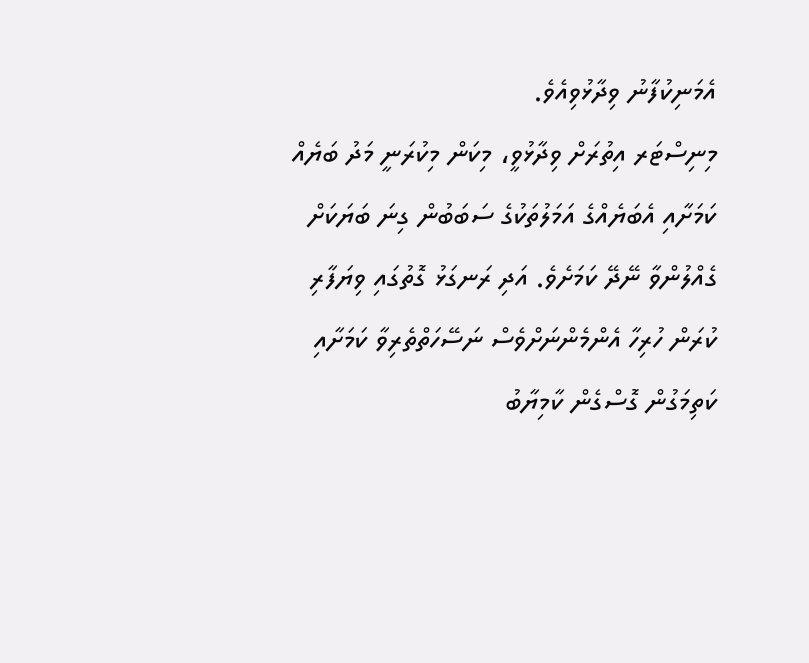އެމަނިކުފާނު ވިދާޅުވިއެވެ.
މިނިސްޓަރ އިތުރަށް ވިދާޅުވީ، މިކަން މިކުރަނީ މަދު ބަޔެއް ކަމަށާއި އެބަޔެއްގެ އަމަލުތަކުގެ ސަބަބުން ގިނަ ބަޔަކަށް ގެއްލުންވާ ނޭދޭ ކަމަށެވެ. އަދި ރަނގަޅު ގޮތުގައި ވިޔަފާރި ކުރަން ހުރިހާ އެންމެންނަށްވެސް ނަސޭހަތްތެރިވާ ކަމަށާއި ކަތިމަގުން ގޮސްގެން ކާމިޔާބު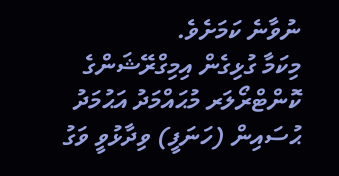ނުވާނެ ކަމަށެވެ.
މިކަމާ ގުޅިގެން އިމިގްރޭޝަންގެ ކޮންޓްރޯލަރ މުޙައްމަދު އަޙުމަދު ޙުސައިން (ހަނަފީ) ވިދާޅުވީ ވަގު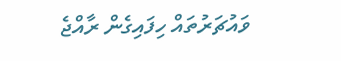ވައުޗަރުތައް ހިފައިގެން ރާއްޖެ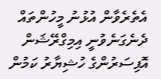އެތެރެވާން އުޅުނު މީހުންތައް ދެނެގަނެވުނީ އިމިގްރޭޝަން އޮފިސަރުންގެ ހުޝިޔާރު ކަމުން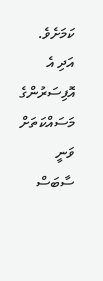ކަމަށެވެ. އަދި އެ އޮފިސަރުންގެ މަސައްކަތަށް ވަނީ ސާބަސް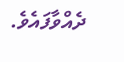ދެއްވާފައެވެ.